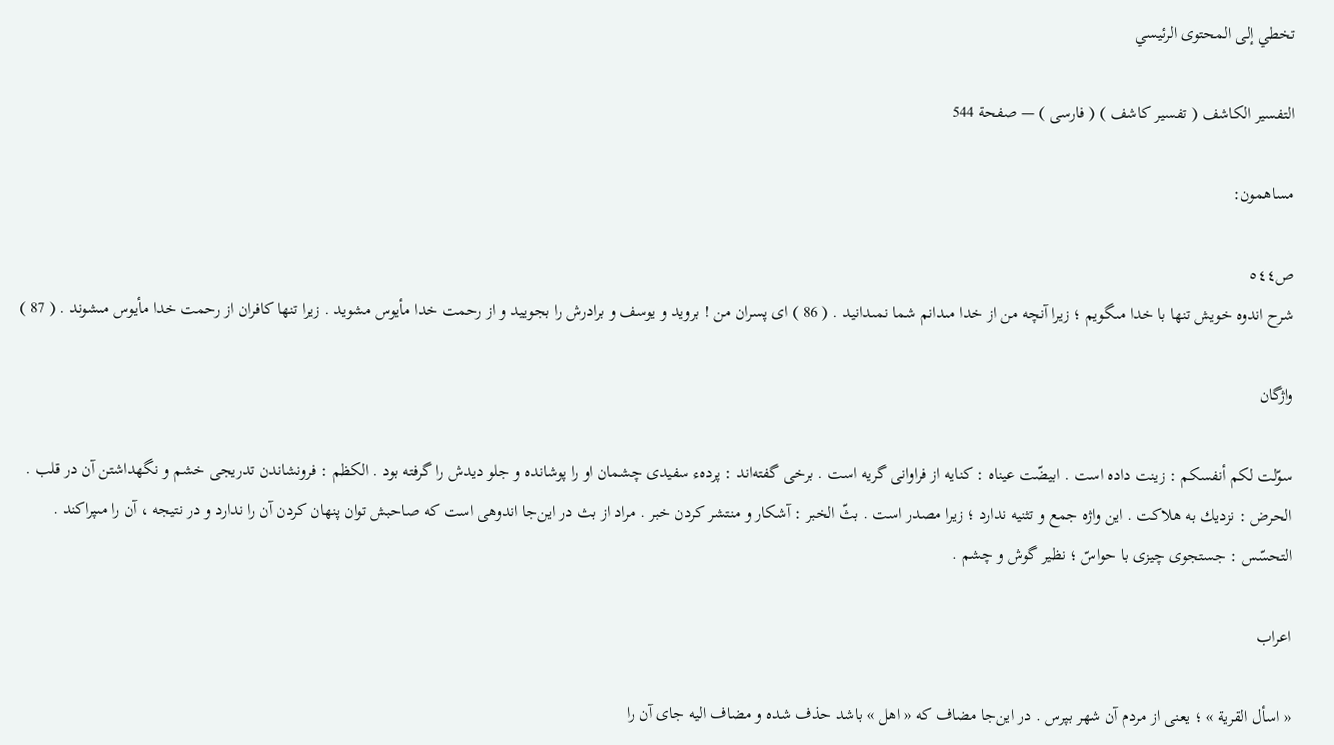تخطي إلى المحتوى الرئيسي

التفسير الكاشف ( تفسير كاشف ) ( فارسى ) — صفحة 544

مساهمون:

ص٥٤٤
شرح اندوه خويش تنها با خدا مىگويم ؛ زيرا آنچه من از خدا مىدانم شما نمىدانيد . ( 86 ) اى پسران من ! برويد و يوسف و برادرش را بجوييد و از رحمت خدا مأيوس مشويد . زيرا تنها كافران از رحمت خدا مأيوس مىشوند . ( 87 )

واژگان

سوّلت لكم أنفسكم : زينت داده است . ابيضّت عيناه : كنايه از فراوانى گريه است . برخى گفته‌اند : پردهء سفيدى چشمان او را پوشانده و جلو ديدش را گرفته بود . الكظم : فرونشاندن تدريجى خشم و نگهداشتن آن در قلب . الحرض : نزديك به هلاكت . اين واژه جمع و تثنيه ندارد ؛ زيرا مصدر است . بثّ الخبر : آشكار و منتشر كردن خبر . مراد از بث در اين‌جا اندوهى است كه صاحبش توان پنهان كردن آن را ندارد و در نتيجه ، آن را مىپراكند . التحسّس : جستجوى چيزى با حواسّ ؛ نظير گوش و چشم .

اعراب

« اسأل القرية » ؛ يعنى از مردم آن شهر بپرس . در اين‌جا مضاف كه « اهل » باشد حذف شده و مضاف اليه جاى آن را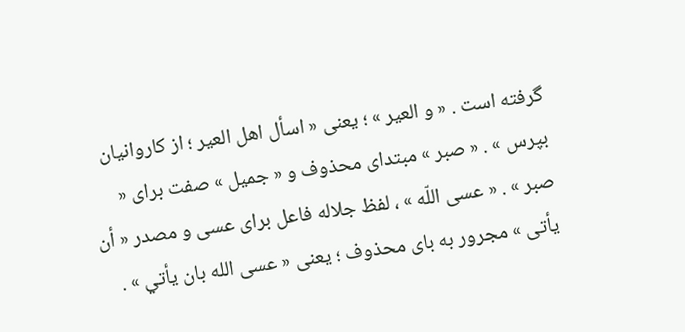گرفته است . « و العير » ؛ يعنى « اسأل اهل العير ؛ از كاروانيان بپرس » . « صبر » مبتداى محذوف و « جميل » صفت براى « صبر » . « عسى اللّه » ، لفظ جلاله فاعل براى عسى و مصدر « أن يأتى » مجرور به باى محذوف ؛ يعنى « عسى الله بان يأتي » .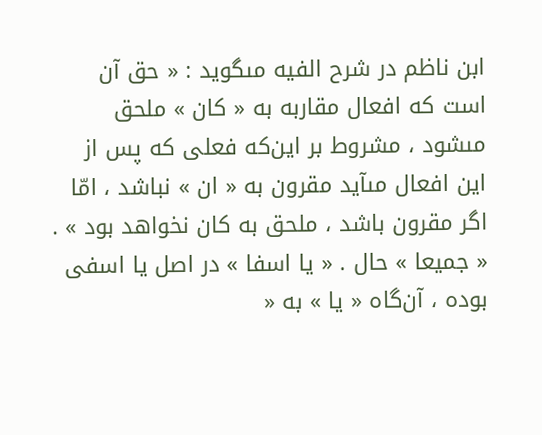ابن ناظم در شرح الفيه مىگويد : « حق آن است كه افعال مقاربه به « كان » ملحق مىشود ، مشروط بر اين‌كه فعلى كه پس از اين افعال مىآيد مقرون به « ان » نباشد ، امّا اگر مقرون باشد ، ملحق به كان نخواهد بود » . « جميعا » حال . « يا اسفا » در اصل يا اسفى بوده ، آن‌گاه « يا » به «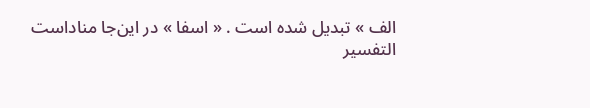الف » تبديل شده است . « اسفا » در اين‌جا مناداست
التفسير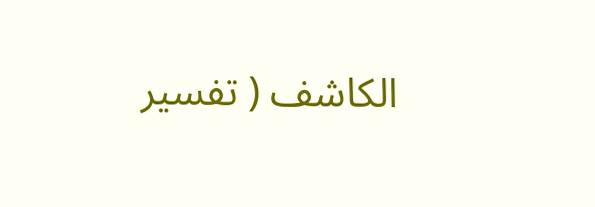الكاشف ( تفسير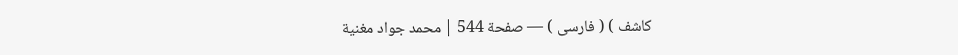كاشف ) ( فارسى ) — صفحة 544 | محمد جواد مغنية